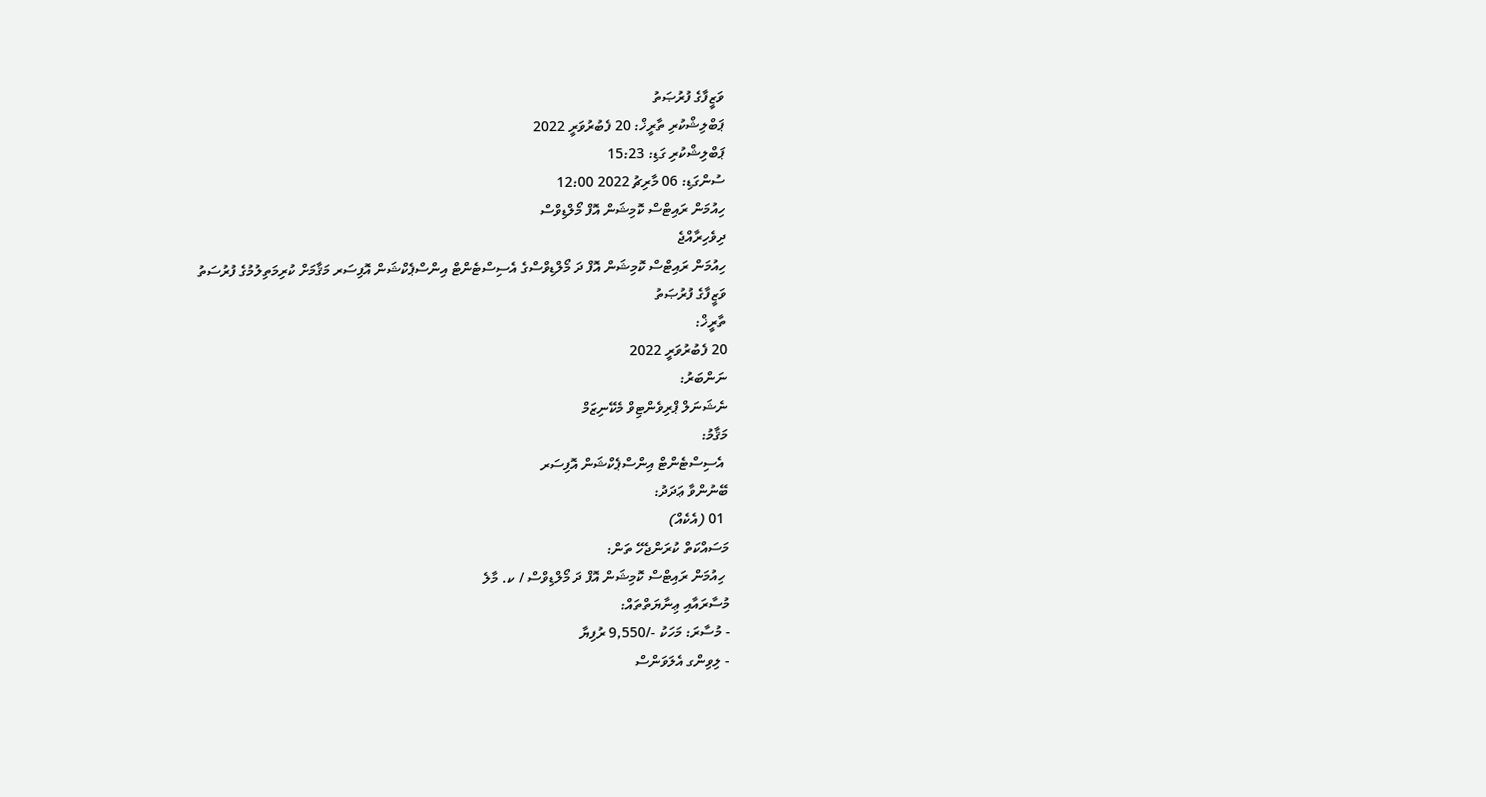ވަޒީފާގެ ފުރުޞަތު
ޕަބްލިޝްކުރި ތާރީޚް: 20 ފެބުރުވަރީ 2022
ޕަބްލިޝްކުރި ގަޑި: 15:23
ސުންގަޑި: 06 މާރިޗު 2022 12:00
ހިއުމަން ރައިޓްސް ކޮމިޝަން އޮފް މޯލްޑިވްސް
ދިވެހިރާއްޖެ
ހިއުމަން ރައިޓްސް ކޮމިޝަން އޮފް ދަ މޯލްޑިވްސްގެ އެސިސްޓެންޓް އިންސްޕެކްޝަން އޮފިސަރ މަޤާމަށް ކުރިމަތިލުމުގެ ފުރުސަތު
ވަޒީފާގެ ފުރުޞަތު
ތާރީޚް:
20 ފެބުރުވަރީ 2022
ނަންބަރު:
ނެޝަނަލް ޕްރިވެންޓިވް މެކޭނިޒަމް
މަޤާމު:
 އެސިސްޓެންޓް އިންސްޕެކްޝަން އޮފިސަރ
ބޭނުންވާ ޢަދަދު:
 01 (އެކެއް)
މަސައްކަތް ކުރަންޖެހޭ ތަން:
 ހިއުމަން ރައިޓްސް ކޮމިޝަން އޮފް ދަ މޯލްޑިވްސް / ކ. މާލެ
މުސާރައާއި ޢިނާޔަތްތައް:
- މުސާރަ: މަހަކު -/9,550 ރުފިޔާ
- ލިވިންގ އެލަވަންސް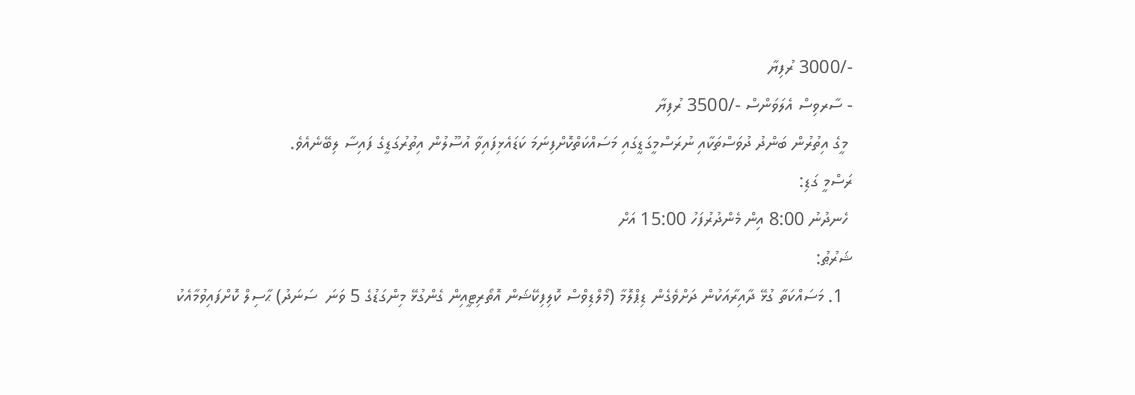-/3000 ރުފިޔާ
- ސާރވިސް އެލަވަންސް -/3500 ރުފިޔާ
 މީގެ އިތުރުން ބަންދު ދުވަސްތަކާއި ނުރަސްމީގަޑީގައި މަސައްކަތްކޮށްފިނަމަ ކަޑައެޅިފައިވާ އުސޫލުން އިތުރުގަޑީގެ ފައިސާ ލިބޭނެއެވެ.
ރަސްމީ ގަޑި:
 ހެނދުނު 8:00 އިން މެންދުރުފަހު 15:00 އަށް
ޝަރުޠު:
  1. މަސައްކަތާ ގުޅޭ ދާއިރާއަކުން ދަށްވެގެން ޑިޕްލޮމާ (މޯލްޑިވްސް ކޮލިފިކޭޝަން އޮތޯރިޓީއިން ގެންގުޅޭ މިންގަޑުގެ 5 ވަނަ  ސަނަދު) ޙާސިލް ކޮށްފައިވުމާއެކު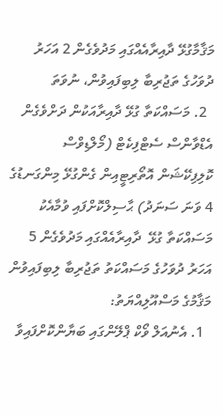މަޤާމާގުޅޭ ދާއިރާއެއްގައި މަދުވެގެން 2 އަހަރު ދުވަހުގެ ތަޖުރިބާ ލިބިފައިވުން، ނުވަތަ
  2. މަސައްކަތާ ގުޅޭ ދާއިރާއަކުން ދަށްވެގެން އެޑްވާންސް ސެޓްފިކެޓް (މޯލްޑިވްސް ކޮލިފިކޭޝަން އޮތޯރިޓީއިން ގެންގުޅޭ މިންގަނޑުގެ 4 ވަނަ ސަނަދު) ޙާސިލްކޮށްފައި ވުމާއެކު މަސައްކަތާ ގުޅޭ  ދާއިރާއެއްގައި މަދުވެގެން 5 އަހަރު ދުވަހުގެ މަސައްކަތު ތަޖުރިބާ ލިބިފައިވުން
މަޤާމުގެ މަސްއޫލިއްޔަތު:
  1. އެނުއަލް ވޯކް ޕްލޭންގައި ބަޔާންކޮށްފައިވާ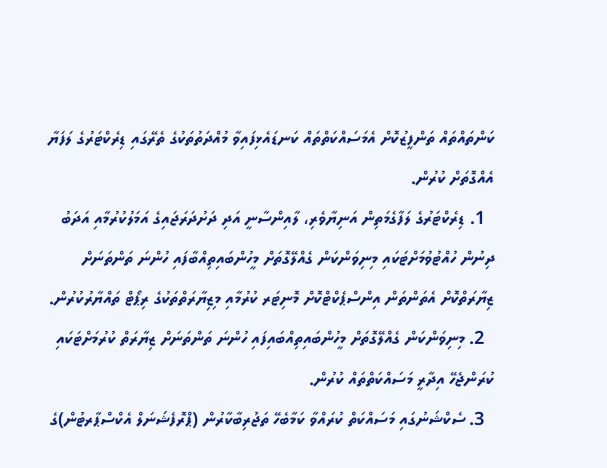ކަންތައްތައް ތަންފީޒުކޮށް އެމަސައްކަތްތައް ކަނޑައެޅިފައިވާ މުއްދަތުތަކުގެ ތެރޭގައި ޑިރެކްޓަރުގެ ލަފަޔާ އެއްގޮތަށް ކުރުން.
  1. ޑިރެކްޓަރުގެ ލަފާގެމަތިން އަނިޔާވެރި، ލާއިންސާނީ އަދި ދަށުދަރަޖައިގެ އަމަލުކުރުމާއި އަދަބު ދިނުން ހުއްޓުވުމަށްޓަކައި މިނިވަންކަން ގެއްލޭގޮތަށް މީހުންބައިތިއްބާފައި ހުންނަ ތަންތަނަށް ޒިޔާރަތްކޮށް އެތަންތަން އިންސްޕެކްޓްކޮށް މޮނިޓަރ ކުރުމާއި މިޒިޔާރަތްތަކުގެ ރިޕޯޓް ތައްޔާރުކުރުން.
  2. މިނިވަންކަން ގެއްލޭގޮތަށް މީހުންބައިތިއްބައިފައި ހުންނަ ތަންތަނަށް ޒިޔާރަތް ކުރުމަށްޓަކައި ކުރަންޖެހޭ އިދާރީ މަސައްކަތްތައް ކުރުން.
  3. ސެކްޝަނުގައި މަސައްކަތް ކުރައްވާ ކަމާބެހޭ ތަޖުރިބާކާރުން (ޕްރޮފެޝަނަލް އެކްސްޕާރޓުން)ގެ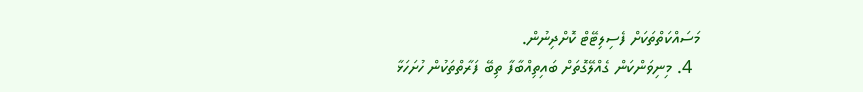މަސައްކަތްތަކަށް ފެސިލިޓޭޓް ކޮށްދިނުން.
  4. މިނިވަންކަން ގެއްލޭގޮތަށް ބައިތިއްބާފާ ތިބޭ ފަރާތްތަކުން ހުށަހަޅާ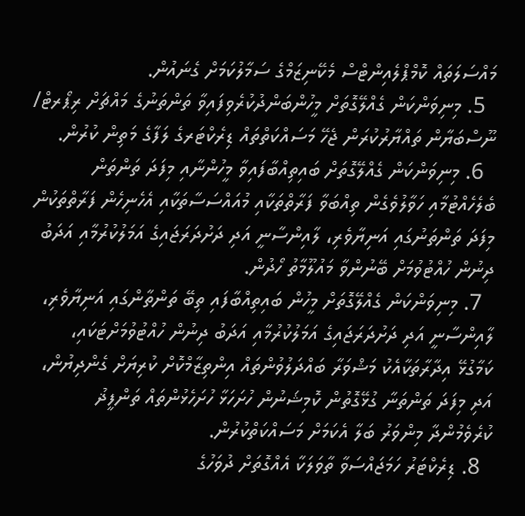މައްސަލަތައް ކޮމްޕްލެއިންޓްސް މެކޭނިޒަމްގެ ސަމާލުކަމަށް ގެނައުން.
  5. މިނިވަންކަން ގެއްލޭގޮތަށް މީހުންބަންދުކުރެވިފައިވާ ތަންތަނުގެ މައްޗަށް ރިޕޯރޓް/ ނޫސްބަޔާން ތައްޔާރުކުރަން ޖެހޭ މަސައްކަތްތައް ޑިރެކްޓަރގެ ލަފާގެ މަތިން ކުރުން.
  6. މިނިވަންކަން ގެއްލޭގޮތަށް ބައިތިއްބާފައިވާ މީހުންނާއި މިފަދަ ތަންތަން ބެލެހެއްޓުމާއި ހަވާލުވެގެން ތިއްބަވާ ފަރާތްތަކާއި މުއައްސަސާތަކާއި އެހެނިހެން ފަރާތްތަކުން މިފަދަ ތަންތަނުގައި އަނިޔާވެރި، ލާއިންސާނީ އަދި ދަށުދަރަޖައިގެ އަމަލުކުރުމާއި އަދަބު ދިނުން ހުއްޓުވުމަށް ބޭނުންވާ މައުލޫމާތު ހޯދުން.
  7. މިނިވަންކަން ގެއްލޭގޮތަށް މީހުން ބައިތިއްބާފައި ތިބޭ ތަންތާންގައި އަނިޔާވެރި، ލާއިންސާނީ އަދި ދަށުދަރަޖައިގެ އަމަލުކުރުމާއި އަދަބު ދިނުން ހުއްޓުވުމަށްޓަކައި، ކަމާގުޅޭ އިދާރާތަކާއެކު މަޝްވަރާ ބައްދަލުވުންތައް އިންތިޒާމްކޮށް ކުރިޔަށް ގެންދިޔުން، އަދި މިފަދަ ތަންތަނާ ގުޅޭގޮތުން ކޮމިޝަނުން ހުށަހަޅާ ހުށަހެޅުންތައް ތަންފީޛު ކުރެވެމުންދާ މިންވަރު ބަލާ އެކަމަށް މަސައްކަތްކުރުން.
  8. ޑިރެކްޓަރު ހަމަޖައްސަވާ ތާވަލަކާ އެއްގޮތަށް ދުވަހުގެ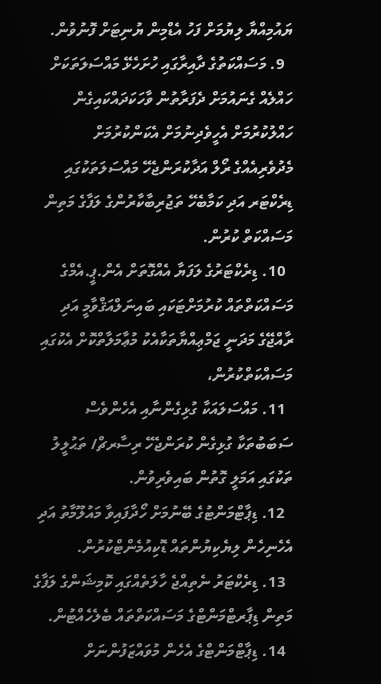ޔައުމިއްޔާ ލިޔުމަށް ފަހު އެޑްމިން ޔުނިޓަށް ފޮނުވުން.
  9. މަސައްކަތުގެ ދާއިރާގައި ހުށަހެޅޭ މައްސަލަތަކަށް ހައްލެއް ގެނައުމަށް ދެފަރާތުން ވާހަކަދައްކައިގެން ހައްލުކުރުމަށް އެހީވެދިނުމަށް އެކަންކުރުމަށް މެދުވެރިއެއްގެ ރޯލް އަދާކުރަންޖެހޭ މައްސަލަތަކުގައި ޑިރެކްޓަރ އަދި ކަމާބެހޭ ތަޖުރިބާކާރުންގެ ލަފާގެ މަތިން މަސައްކަތް ކުރުން.
  10. ޑިރެކްޓަރުގެ ލަފަޔާ އެއްގޮތަށް އެން.ޕީ.އެމްގެ މަސައްކަތްތައް ކުރުމަށްޓަކައި ބައިނަލްއަޤްވާމީ އަދި ރާއްޖޭގެ މަދަނީ ޖަމްޢިއްޔާތަކާއެކު މުޢާމަލާތްކޮށް އެކުގައި މަސައްކަތްކުރުން،
  11. މައްސަލައަކާ ގުޅިގެންނާއި އެހެންވެސް ސަބަބުތަކާ ގުޅިގެން ކުރަންޖެހޭ ރިސާރޗް/ ތަޙުލީލު ތަކުގައި އަމަލީ ގޮތުން ބައިވެރިވުން.
  12. ޑިޕާޓްމަންޓުގެ ބޭނުމަށް ހޯދާފައިވާ މައުލޫމާތު އަދި އެހެނިހެން ލިޔެކިޔުންތައް ޑޮކިއުމެންޓްކުރުން.
  13. ޑިރެކްޓަރު ނެތިއްޖެ ހާލަތެއްގައި ކޮމިޝަންގެ ލަފާގެ މަތިން ޑިޕާރޓްމަންޓްގެ މަސައްކަތްތައް ބެލެހެއްޓުން.
  14. ޑިޕާޓްމަންޓްގެ އެހެން މުވައްޒަފުންނަށް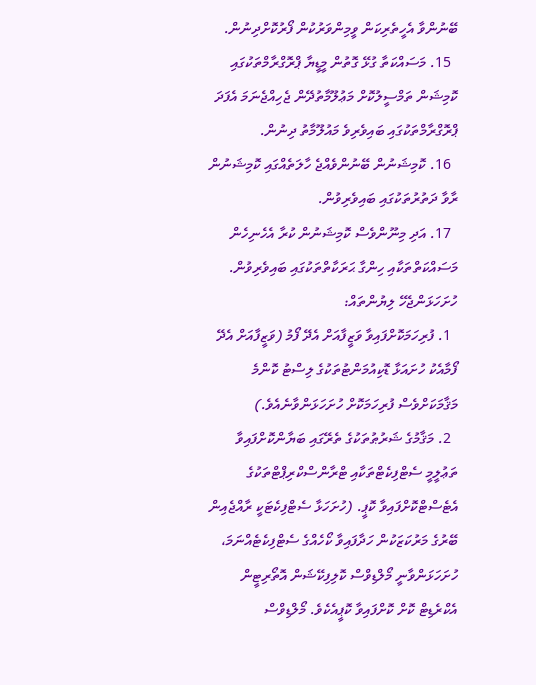ބޭނުންވާ އެހީތެރިކަން ވީމިންވަރުކުން ފޯރުކޮށްދިނުން.
  15. މަސައްކަތާ ގުޅޭ ގޮތުން މީޑީޔާ ޕްރޮގްރާމްތަކުގައި ކޮމިޝަން ތަމްސީލުކޮށް މަޢުލޫމާތުދޭން ޖެހިއްޖެނަމަ އެފަދަ ޕްރޮގްރާމްތަކުގައި ބައިވެރިވެ މައުލޫމާތު ދިނުން.
  16. ކޮމިޝަނުން ބޭނުންވެއްޖެ ހާލަތެއްގައި ކޮމިޝަނުން ރާވާ ދަތުރުތަކުގައި ބައިވެރިވުން.
  17. އަދި މިނޫންވެސް ކޮމިޝަނުން ކުރާ އެހެނިހެން މަސައްކަތްތަކާއި ހިންގާ ޙަރަކާތްތަކުގައި ބައިވެރިވުން.
ހުށަހަޅަންޖެހޭ ލިޔުންތައް:
  1. ފުރިހަމަކޮށްފައިވާ ވަޒީފާއަށް އެދޭ ފޯމު (ވަޒީފާއަށް އެދޭ ފޯމާއެކު ހުށައަޅާ ޑޮކިއުމަންޓުތަކުގެ ލިސްޓު ކޮންމެ މަޤާމަކަށްވެސް ފުރިހަމަކޮށް ހުށަހަޅަންވާނެއެވެ.)
  2. މަޤާމުގެ ޝަރުޠުތަކުގެ ތެރޭގައި ބަޔާންކޮށްފައިވާ ތަޢުލީމީ ސެޓްފިކެޓްތަކާއި ޓްރާންސްކްރިޕްޓްތަކުގެ އެޓެސްޓްކޮށްފައިވާ ކޮޕީ. (ހުށަހަޅާ ސެޓްފިކެޓަކީ ރާއްޖެއިން ބޭރުގެ މަރުކަޒަކުން ހަދާފައިވާ ކޯހެއްގެ ސެޓްފިކެޓެއްނަމަ، ހުށަހަޅަންވާނީ މޯލްޑިވްސް ކޮލިފިކޭޝަން އޮތޯރިޓީން އެކްރެޑިޓް ކޮށް ކޮށްފައިވާ ކޮޕީއެކެވެ. މޯލްޑިވްސް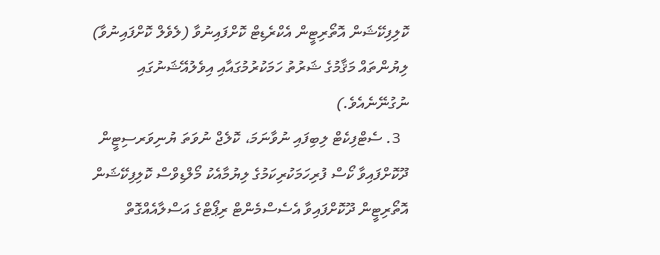ކޮލިފިކޭޝަން އޮތޯރިޓީން އެކްރެޑިޓް ކޮށްފައިނުވާ (ލެވެލް ކޮށްފައިނުވާ) ލިޔުންތައް މަޤާމުގެ ޝަރުތު ހަމަކުރުމުގައާއި އިވެލުއޭޝަނުގައި ނުގުނޭނެއެވެ.)
  3. ސެޓްފިކެޓް ލިބިފައި ނުވާނަމަ، ކޮލެޖް ނުވަތަ ޔުނިވަރސިޓީން ދޫކޮށްފައިވާ ކޯސް ފުރިހަމަކުރިކަމުގެ ލިޔުމާއެކު މޯލްޑިވްސް ކޮލިފިކޭޝަން އޮތޯރިޓީން ދޫކޮށްފައިވާ އެސެސްމެންޓް ރިޕޯޓްގެ އަސްލާއެއްގޮތް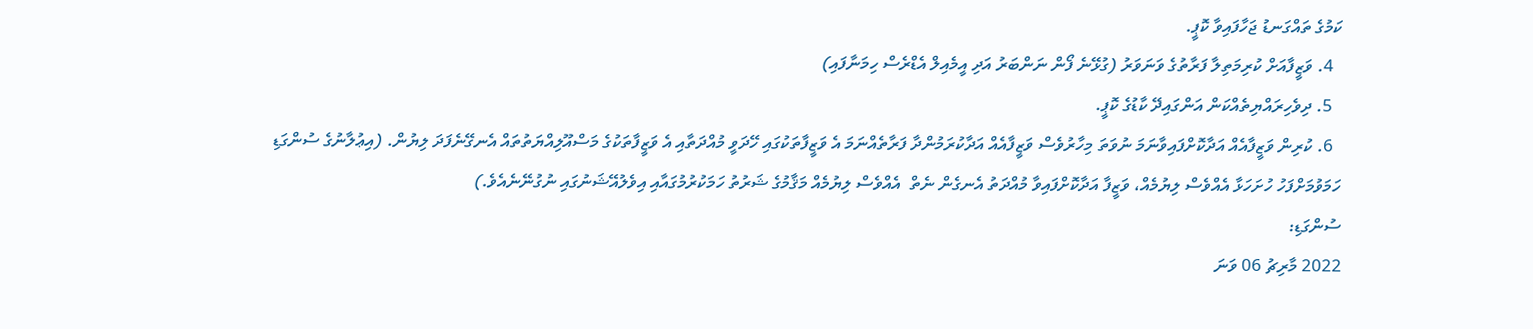ކަމުގެ ތައްގަނޑު ޖަހާފައިވާ ކޮޕީ.
  4. ވަޒީފާއަށް ކުރިމަތިލާ ފަރާތުގެ ވަނަވަރު (ގުޅޭނެ ފޯން ނަންބަރު އަދި އީމެއިލް އެޑްރެސް ހިމަނާފައި)
  5. ދިވެހިރައްޔިތެއްކަން އަންގައިދޭ ކާޑުގެ ކޮޕީ.
  6. ކުރިން ވަޒީފާއެއް އަދާކޮށްފައިވާނަމަ ނުވަތަ މިހާރުވެސް ވަޒީފާއެއް އަދާކުރަމުންދާ ފަރާތެއްނަމަ އެ ވަޒީފާތަކުގައި ހޭދަވީ މުއްދަތާއި އެ ވަޒީފާތަކުގެ މަސްއޫލިއްޔަތުތައް އެނގޭނެފަދަ ލިޔުން. (އިޢުލާނުގެ ސުންގަޑި ހަމަވުމަށްފަހު ހުށަހަޅާ އެއްވެސް ލިޔުމެއް، ވަޒީފާ އަދާކޮށްފައިވާ މުއްދަތު އެނގެން ނެތް  އެއްވެސް ލިޔުމެއް މަޤާމުގެ ޝަރުތު ހަމަކުރުމުގައާއި އިވެލުއޭޝަނުގައި ނުގުނޭނެއެވެ.)
ސުންގަޑި:
2022 މާރިޗު 06 ވަނަ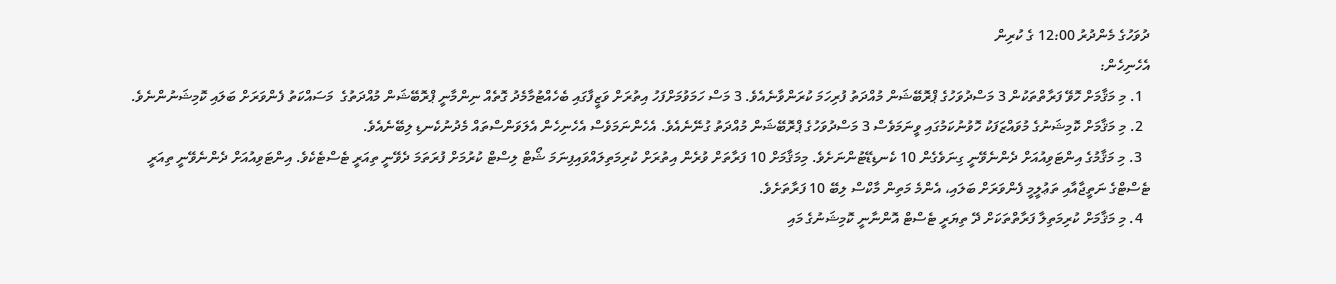ދުވަހުގެ މެންދުރު 12:00 ގެ ކުރިން
އެހެނިހެން:
  1. މި މަޤާމަށް ހޮވޭ ފަރާތްތަކުން 3 މަސްދުވަހުގެ ޕްރޮބޭޝަން މުއްދަތު ފުރިހަމަ ކުރަންވާނެއެވެ. 3 މަސް ހަމަވުމަށްފަހު އިތުރަށް ވަޒީފާގައި ބެހެއްޓުމާމެދު ގޮތެއް ނިންމާނީ ޕްރޮބޭޝަން މުއްދަތުގެ  މަސައްކަތު ފެންވަރަށް ބަލައި ކޮމިޝަނުންނެވެ.
  2. މި މަޤާމަށް ކޮމިޝަނުގެ މުވައްޒަފަކު ހޮވުނުކަމުގައި ވީނަމަވެސް 3 މަސްދުވަހުގެ ޕްރޮބޭޝަން މުއްދަތު ގުނޭނެއެވެ. އެހެންނަމަވެސް އެހެނިހެން އެލަވަންސްތައް މެދުނުކެނޑި ލިބޭނެއެވެ.
  3. މި މަޤާމުގެ އިންޓަވިއުއަށް ދެންނެވޭނީ ގިނަވެގެން 10 ކެނޑިޑޭޓުންނަށެވެ. މިމަޤާމަށް 10 ފަރާތަށް ވުރެން އިތުރަށް ކުރިމަތިލައްވައިފިނަމަ ޝޯޓް ލިސްޓް ކުރުމަށް ފުރަތަމަ ދެވޭނީ ތިއަރީ ޓެސްޓެކެވެ. އިންޓަވިއުއަށް ދެންނެވޭނީ ތިއަރީ ޓެސްޓްގެ ނަތީޖާއާއި ތަޢުލީމީ ފެންވަރަށް ބަލައި، އެންމެ މަތިން މާކްސް ލިބޭ 10 ފަރާތަށެވެ.
  4. މި މަޤާމަށް ކުރިމަތިލާ ފަރާތްތަކަށް ދޭ ތިޔަރީ ޓެސްޓް އޮންނާނީ ކޮމިޝަނުގެ މައި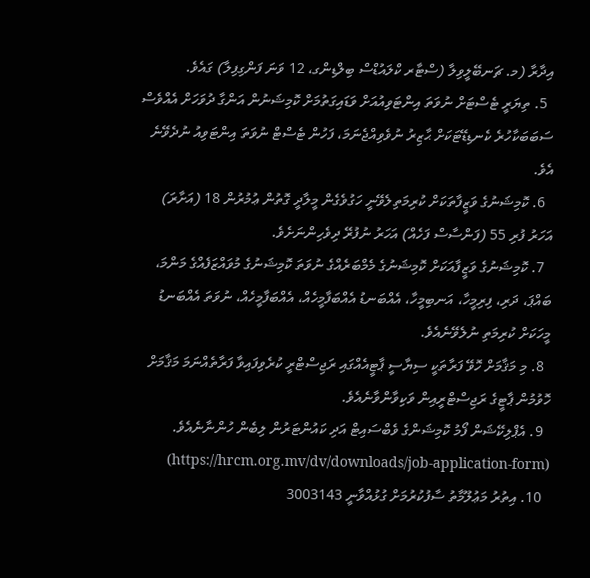އިދާރާ (މ. ޗަނބޭލީވިލާ (ސްޓާރ ކްލައުޑްސް ބިލްޑިންގ، 12 ވަނަ ފަންގިފިލާ) ގައެވެ.
  5. ތިޔަރީ ޓެސްޓަށް ނުވަތަ އިންޓަވިއުއަށް ވަޑައިގަތުމަށް ކޮމިޝަނުން އަންގާ ދުވަހަށް އެއްވެސް ސަބަބަކާހުރެ ކެނޑިޑޭޓަކަށް ޙާޒިރު ނުވެވިއްޖެނަމަ، ފަހުން ޓެސްޓް ނުވަތަ އިންޓަވިއު ނުދެވޭނެ އެވެ.
  6. ކޮމިޝަނުގެ ވަޒީފާތަކަށް ކުރިމަތިލެވޭނީ ހަގުވެގެން މީލާދީ ގޮތުން ޢުމުރުން 18 (އަށާރަ) އަހަރު ފުރި 55 (ފަންސާސް ފަހެއް) އަހަރު ނުފުރޭ ދިވެހިންނަށެވެ.
  7. ކޮމިޝަނުގެ ވަޒީފާއަކަށް ކޮމިޝަނުގެ މެމްބަރެއްގެ ނުވަތަ ކޮމިޝަނުގެ މުވައްޒަފެއްގެ މަންމަ، ބައްޕަ، ދަރި، ފިރިމީހާ، އަނބިމީހާ، އެއްބަނޑު އެއްބަފާމީހެއް، އެއްބަފާމީހެއް، ނުވަތަ އެއްބަނޑު މީހަކަށް ކުރިމަތި ނުލެވޭނެއެވެ.
  8. މި މަޤާމަށް ހޮވޭ ފަރާތަކީ ސިޔާސީ ޕާޓީއެއްގައި ރަޖިސްޓްރީ ކުރެވިފައިވާ ފަރާތެއްނަމަ މަޤާމަށް ހޮވުމުން ޕާޓީގެ ރަޖިސްޓްރީއިން ވަކިވާންވާނެއެވެ.
  9. އެޕްލިކޭޝަން ފޯމު ކޮމިޝަންގެ ވެބްސައިޓް އަދި ކައުންޓަރުން ލިބެން ހުންނާނެއެވެ. (https://hrcm.org.mv/dv/downloads/job-application-form)
  10. އިތުރު މަޢުލޫމާތު ސާފުކުރުމަށް ގުޅުއްވާނީ 3003143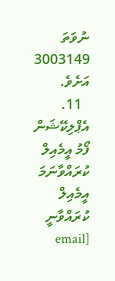ނުވަތަ 3003149 އަށެވެ.
  11. އެޕްލިކޭޝަން ފޯމު އީމެއިލް ކުރައްވާނަމަ އީމެއިލް ކުރައްވާނީ [email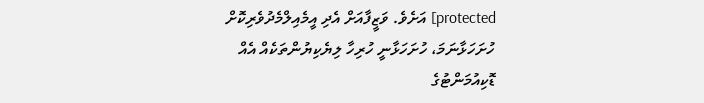protected] އަށެވެ. ވަޒީފާއަށް އެދި އީމެއިލްމެދުވެރިކޮށް ހުށަހަޅާނަމަ، ހުށަހަޅާނީ ހުރިހާ ލިޔެކިޔުންތަކެއް އެއް ޑޮކިއުމަންޓުގެ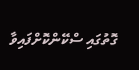ގޮތުގައި ސްކޭންކޮށްފައިވާ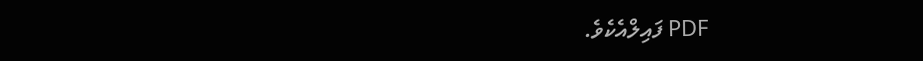PDF ފައިލްއެކެވެ.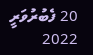20 ފެބުރުވަރީ 2022